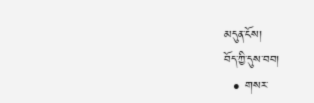མདུན་ངོས།
བོད་ཀྱི་དུས་བབ།
  • གསར་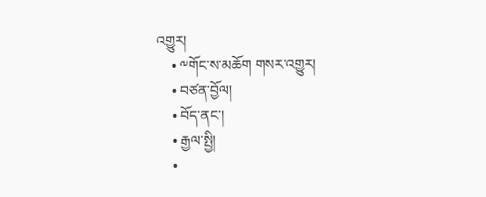འགྱུར།
    • ༸གོང་ས་མཆོག གསར་འགྱུར།
    • བཙན་བྱོལ།
    • བོད་ནང་།
    • རྒྱལ་སྤྱི།
    •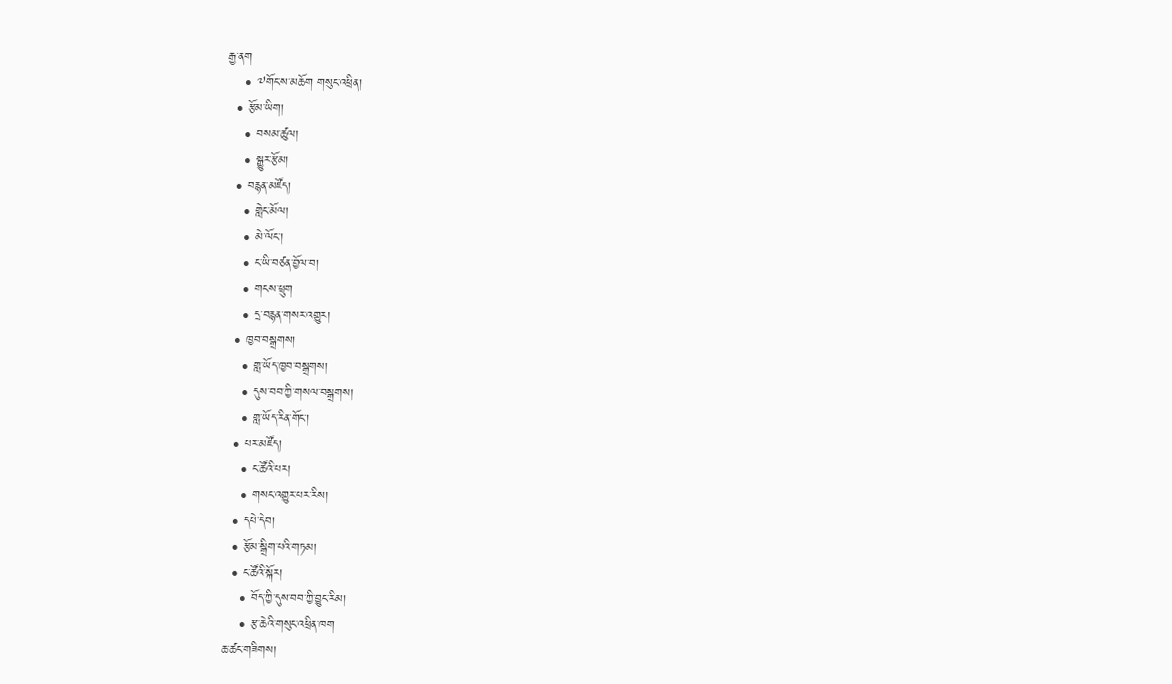རྒྱ་ནག
    • ༧གོང་ས་མཆོག གསུང་འཕྲིན།
  • རྩོམ་ཡིག།
    • བསམ་ཚུལ།
    • སྒྱུར་རྩོམ།
  • བརྙན་མཛོད།
    • གླེང་མོལ།
    • མེ་ལོང་།
    • ང་ཡི་བཙན་བྱོལ་བ།
    • གངས་ཕྲུག
    • དྲ་བརྙན་གསར་འགྱུར།
  • ཁྱབ་བསྒྲགས།
    • གླ་ཡོད་ཁྱབ་བསྒྲགས།
    • དུས་བབ་ཀྱི་གསལ་བསྒྲགས།
    • གླ་ཡོད་རིན་གོང་།
  • པར་མཛོད།
    • ང་ཚོའི་པར།
    • གསང་འགྱུར་པར་རིས།
  • དཔེ་དེབ།
  • རྩོམ་སྒྲིག་པའི་གཏམ།
  • ང་ཚོའི་སྐོར།
    • བོད་ཀྱི་དུས་བབ་ཀྱི་བྱུང་རིམ།
    • རྩ་ཆེའི་གསུང་འཕྲིན་ཁག
ཆ་ཚང་གཟིགས།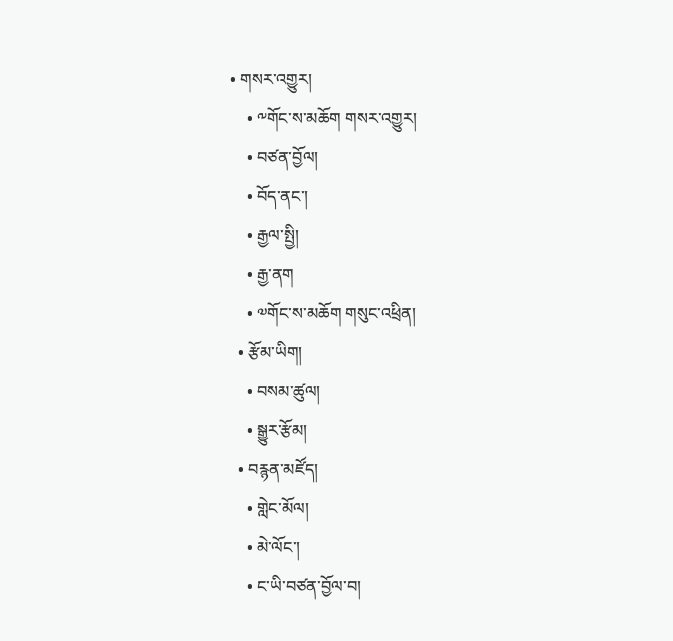• གསར་འགྱུར།
    • ༸གོང་ས་མཆོག གསར་འགྱུར།
    • བཙན་བྱོལ།
    • བོད་ནང་།
    • རྒྱལ་སྤྱི།
    • རྒྱ་ནག
    • ༧གོང་ས་མཆོག གསུང་འཕྲིན།
  • རྩོམ་ཡིག།
    • བསམ་ཚུལ།
    • སྒྱུར་རྩོམ།
  • བརྙན་མཛོད།
    • གླེང་མོལ།
    • མེ་ལོང་།
    • ང་ཡི་བཙན་བྱོལ་བ།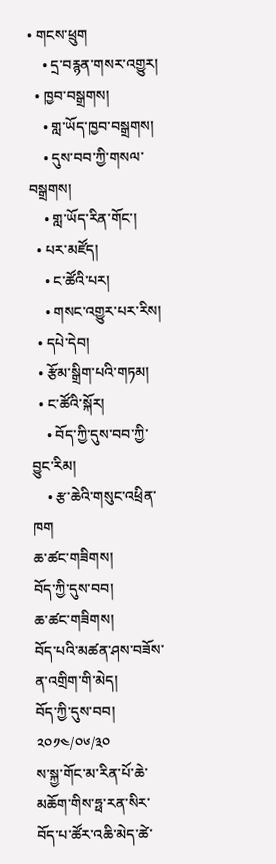• གངས་ཕྲུག
    • དྲ་བརྙན་གསར་འགྱུར།
  • ཁྱབ་བསྒྲགས།
    • གླ་ཡོད་ཁྱབ་བསྒྲགས།
    • དུས་བབ་ཀྱི་གསལ་བསྒྲགས།
    • གླ་ཡོད་རིན་གོང་།
  • པར་མཛོད།
    • ང་ཚོའི་པར།
    • གསང་འགྱུར་པར་རིས།
  • དཔེ་དེབ།
  • རྩོམ་སྒྲིག་པའི་གཏམ།
  • ང་ཚོའི་སྐོར།
    • བོད་ཀྱི་དུས་བབ་ཀྱི་བྱུང་རིམ།
    • རྩ་ཆེའི་གསུང་འཕྲིན་ཁག
ཆ་ཚང་གཟིགས།
བོད་ཀྱི་དུས་བབ།
ཆ་ཚང་གཟིགས།
བོད་པའི་མཚན་ཤས་བཟོས་ན་འགྲིག་གི་མེད།
བོད་ཀྱི་དུས་བབ།
༢༠༡༤/༠༦/༣༠
ས་སྐྱ་གོང་མ་རིན་པོ་ཆེ་མཆོག་གིས་ཧྥ་རན་སིར་བོད་པ་ཚོར་འཆི་མེད་ཚེ་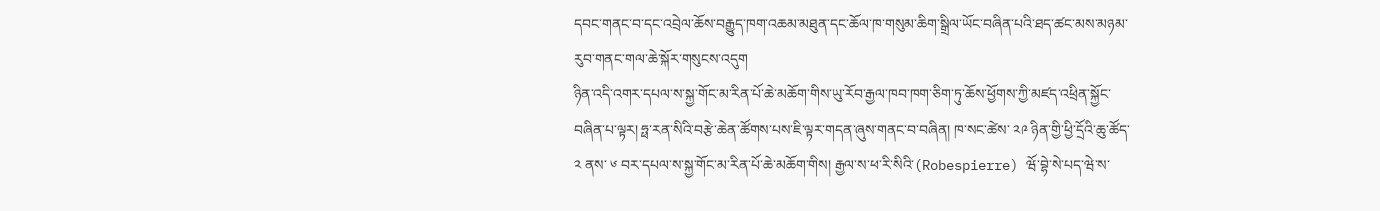དབང་གནང་བ་དང་འབྲེལ་ཆོས་བརྒྱུད་ཁག་འཆམ་མཐུན་དང་ཆོལ་ཁ་གསུམ་ཆིག་སྒྲིལ་ཡོང་བཞིན་པའི་ཐད་ཚང་མས་མཉམ་རུབ་གནང་གལ་ཆེ་སྐོར་གསུངས་འདུག
ཉིན་འདི་འགར་དཔལ་ས་སྐྱ་གོང་མ་རིན་པོ་ཆེ་མཆོག་གིས་ཡུ་རོབ་རྒྱལ་ཁབ་ཁག་ཅིག་ཏུ་ཆོས་ཕྱོགས་ཀྱི་མཛད་འཕྲིན་སྐྱོང་བཞིན་པ་ལྟར། ཧྥ་རན་སིའི་བརྩེ་ཆེན་ཚོགས་པས་ཇི་ལྟར་གདན་ཞུས་གནང་བ་བཞིན། ཁ་སང་ཚེས་ ༢༩ ཉིན་གྱི་ཕྱི་དྲོའི་ཆུ་ཚོད་ ༢ ནས་ ༦ བར་དཔལ་ས་སྐྱ་གོང་མ་རིན་པོ་ཆེ་མཆོག་གིས། རྒྱལ་ས་ཕ་རི་སིའི་(Robespierre) ཝོ་བྷེ་སེ་པད་ཝེ་ས་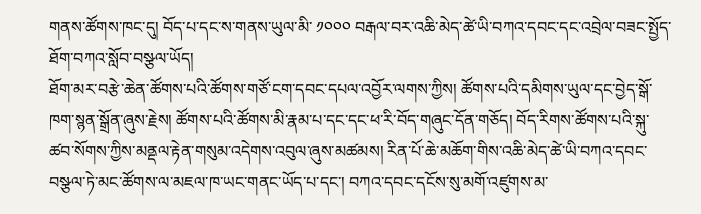གནས་ཚོགས་ཁང་དུ། བོད་པ་དང་ས་གནས་ཡུལ་མི་ ༡༠༠༠ བརྒལ་བར་འཆི་མེད་ཚེ་ཡི་བཀའ་དབང་དང་འབྲེལ་བཟང་སྤྱོད་ཐོག་བཀའ་སློབ་བསྩལ་ཡོད།
ཐོག་མར་བརྩེ་ཆེན་ཚོགས་པའི་ཚོགས་གཙོ་ངག་དབང་དཔལ་འབྱོར་ལགས་ཀྱིས། ཚོགས་པའི་དམིགས་ཡུལ་དང་བྱེད་སྒོ་ཁག་སྙན་སྒྲོན་ཞུས་རྗེས། ཚོགས་པའི་ཚོགས་མི་རྣམ་པ་དང་དང་ཕ་རི་བོད་གཞུང་དོན་གཅོད། བོད་རིགས་ཚོགས་པའི་སྐུ་ཚབ་སོགས་ཀྱིས་མནྡལ་རྟེན་གསུམ་འདེགས་འབུལ་ཞུས་མཚམས། རིན་པོ་ཆེ་མཆོག་གིས་འཆི་མེད་ཚེ་ཡི་བཀའ་དབང་བསྩལ་ཏེ་མང་ཚོགས་ལ་མཇལ་ཁ་ཡང་གནང་ཡོད་པ་དང་། བཀའ་དབང་དངོས་སུ་མགོ་འཛུགས་མ་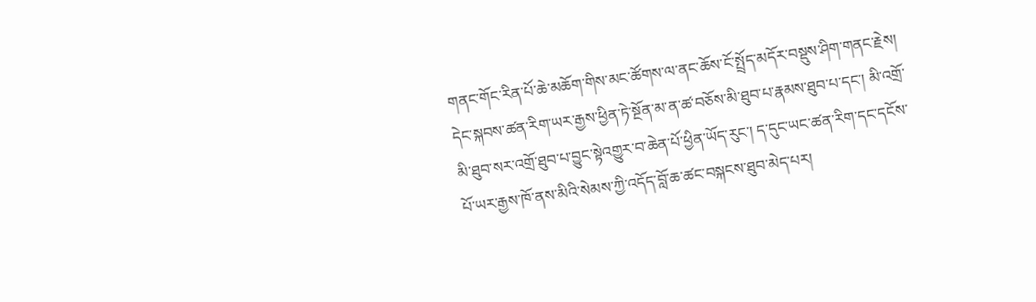གནང་གོང་རིན་པོ་ཆེ་མཆོག་གིས་མང་ཚོགས་ལ་ནང་ཆོས་ངོ་སྤྲོད་མདོར་བསྡུས་ཤིག་གནང་རྗེས། དེང་སྐབས་ཚན་རིག་ཡར་རྒྱས་ཕྱིན་ཏེ་སྔོན་མ་ན་ཚ་བཅོས་མི་ཐུབ་པ་རྣམས་ཐུབ་པ་དང་། མི་འགྲོ་མི་ཐུབ་སར་འགྲོ་ཐུབ་པ་བྱུང་སྟེའགྱུར་བ་ཆེན་པོ་ཕྱིན་ཡོད་རུང་། ད་དུང་ཡང་ཚན་རིག་དང་དངོས་པོ་ཡར་རྒྱས་ཁོ་ནས་མིའི་སེམས་ཀྱི་འདོད་བློ་ཆ་ཚང་བསྐངས་ཐུབ་མེད་པར།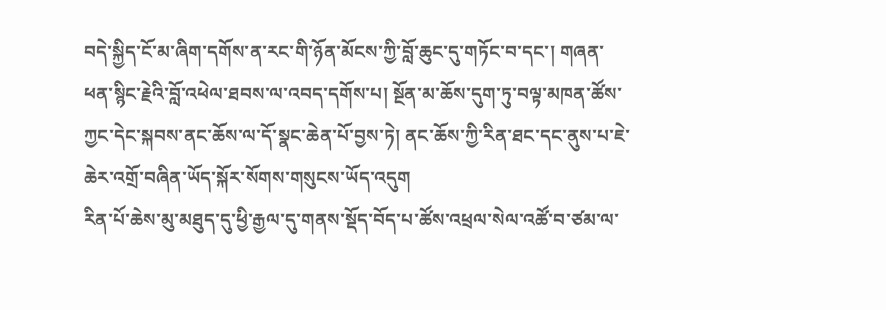བདེ་སྐྱིད་ངོ་མ་ཞིག་དགོས་ན་རང་གི་ཉོན་མོངས་ཀྱི་བློ་ཆུང་དུ་གཏོང་བ་དང་། གཞན་ཕན་སྙིང་རྗེའི་བློ་འཕེལ་ཐབས་ལ་འབད་དགོས་པ། སྔོན་མ་ཆོས་དུག་ཏུ་བལྟ་མཁན་ཚོས་ཀྱང་དེང་སྐབས་ནང་ཆོས་ལ་དོ་སྣང་ཆེན་པོ་བྱས་ཏེ། ནང་ཆོས་ཀྱི་རིན་ཐང་དང་ནུས་པ་ཇེ་ཆེར་འགྲོ་བཞིན་ཡོད་སྐོར་སོགས་གསུངས་ཡོད་འདུག
རིན་པོ་ཆེས་མུ་མཐུད་དུ་ཕྱི་རྒྱལ་དུ་གནས་སྡོད་བོད་པ་ཚོས་འཕྲལ་སེལ་འཚོ་བ་ཙམ་ལ་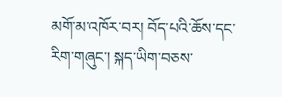མགོ་མ་འཁོར་བར། བོད་པའི་ཆོས་དང་རིག་གཞུང་། སྐད་ཡིག་བཅས་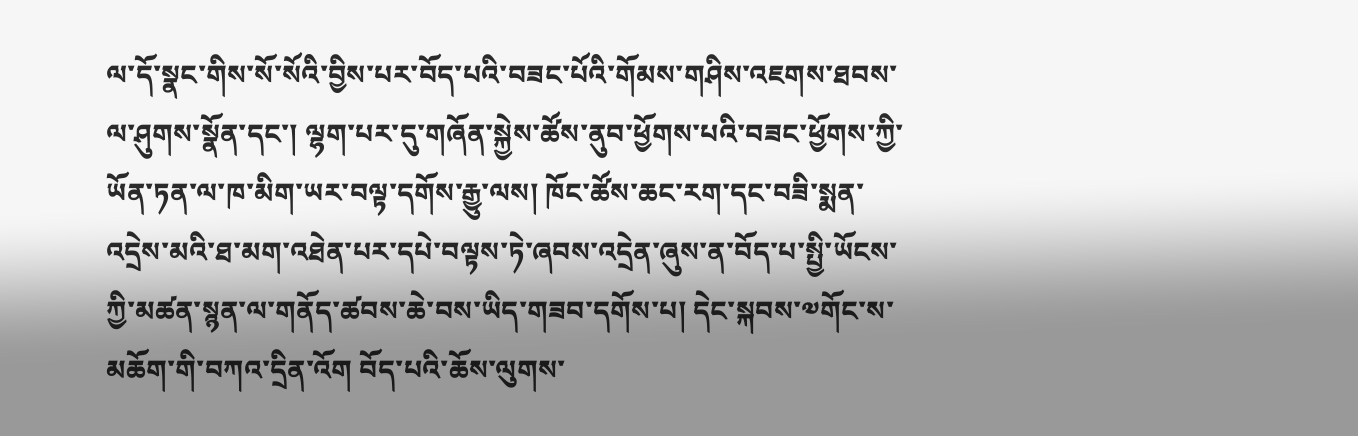ལ་དོ་སྣང་གིས་སོ་སོའི་བྱིས་པར་བོད་པའི་བཟང་པོའི་གོམས་གཤིས་འཇགས་ཐབས་ལ་ཤུགས་སྣོན་དང་། ལྷག་པར་དུ་གཞོན་སྐྱེས་ཚོས་ནུབ་ཕྱོགས་པའི་བཟང་ཕྱོགས་ཀྱི་ཡོན་ཏན་ལ་ཁ་མིག་ཡར་བལྟ་དགོས་རྒྱུ་ལས། ཁོང་ཚོས་ཆང་རག་དང་བཟི་སྨན་འདྲེས་མའི་ཐ་མག་འཐེན་པར་དཔེ་བལྟས་ཏེ་ཞབས་འདྲེན་ཞུས་ན་བོད་པ་སྤྱི་ཡོངས་ཀྱི་མཚན་སྙན་ལ་གནོད་ཚབས་ཆེ་བས་ཡིད་གཟབ་དགོས་པ། དེང་སྐབས་༧གོང་ས་མཆོག་གི་བཀའ་དྲིན་འོག བོད་པའི་ཆོས་ལུགས་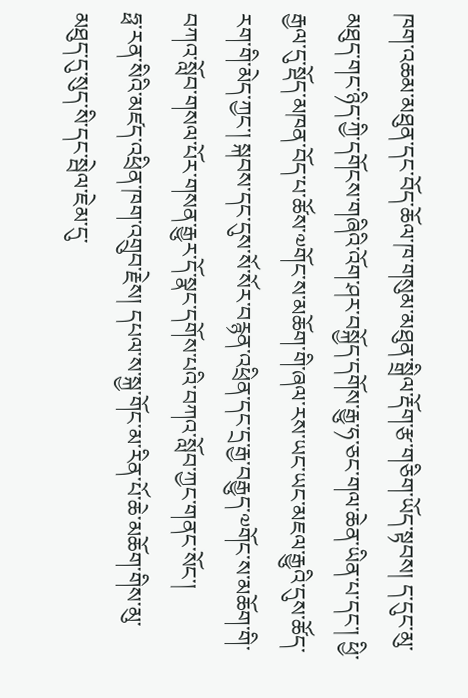ཁག་འཆམ་མཐུན་དང་བོད་ཆོལ་ཁ་གསུམ་མཐུན་སྒྲིལ་རྡོག་རྩ་གཅིག་ཡོད་སྟབས། ད་དུང་མུ་མཐུད་གང་ཉིད་ཀྱི་དགོངས་གཞིའི་འོག་ཤར་བསྐྱོད་དགོས་རྒྱུ་ཧ་ཅང་གལ་ཆེན་ཡིན་པ་དང་། ཕྱི་རྒྱལ་དུ་སྡོད་མཁན་བོད་པ་ཚོས་༧གོང་ས་མཆོག་གི་ཞལ་རས་ཡང་ཡང་མཇལ་རྒྱུའི་དུས་ཚོད་རག་གི་མེད་ཀྱང་། སྐབས་དང་དུས་སོ་སོར་བརྙན་འཕྲིན་དང་དྲ་རྒྱ་བརྒྱུད་༧གོང་ས་མཆོག་གི་བཀའ་སློབ་གསལ་པོར་གསན་རྒྱུར་དོ་སྣང་དགོས་པའི་བཀའ་སློབ་ཀྱང་གནང་སོང་།
ཧྥ་རན་སིའི་མཛད་འཕྲིན་ཁག་འགྲུབ་རྗེས། དཔལ་ས་སྐྱ་གོང་མ་རིན་པོ་ཆེ་མཆོག་གིས་མུ་མཐུད་དུ་སུད་སི་དང་སྦེལ་ཇེམ་དུ་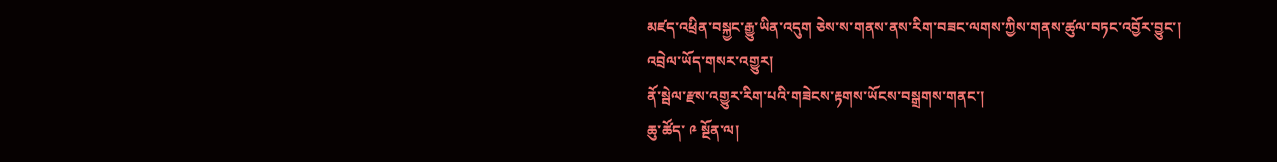མཛད་འཕྲིན་བསྐྱང་རྒྱུ་ཡིན་འདུག ཅེས་ས་གནས་ནས་རིག་བཟང་ལགས་ཀྱིས་གནས་ཚུལ་བཏང་འབྱོར་བྱུང་།
འབྲེལ་ཡོད་གསར་འགྱུར།
ནོ་སྦེལ་རྫས་འགྱུར་རིག་པའི་གཟེངས་རྟགས་ཡོངས་བསྒྲགས་གནང་།
ཆུ་ཚོད་ ༩ སྔོན་ལ།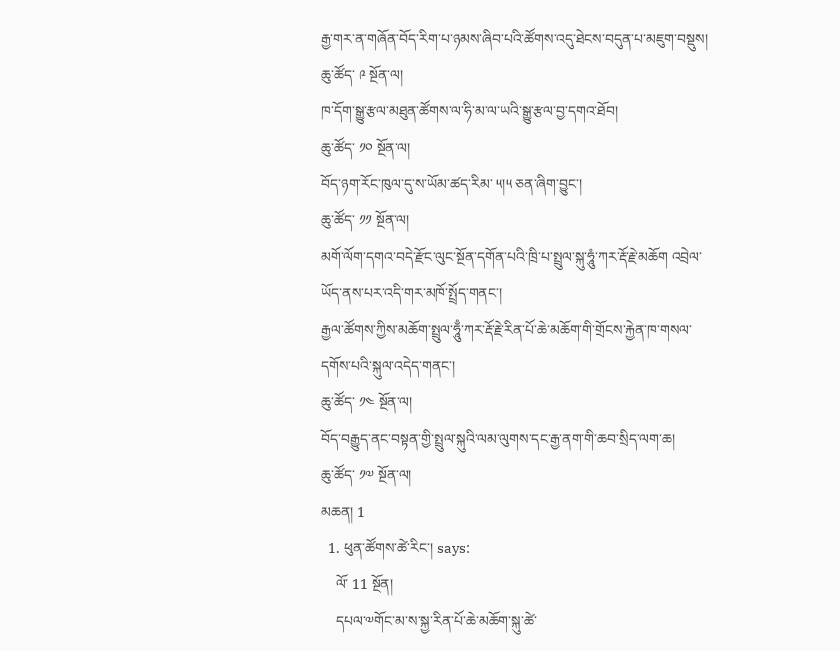རྒྱ་གར་ན་གཞོན་བོད་རིག་པ་ཉམས་ཞིབ་པའི་ཚོགས་འདུ་ཐེངས་བདུན་པ་མཇུག་བསྡུས།
ཆུ་ཚོད་ ༩ སྔོན་ལ།
ཁ་དོག་སྒྱུ་རྩལ་མཐུན་ཚོགས་ལ་ཧི་མ་ལ་ཡའི་སྒྱུ་རྩལ་བྱ་དགའ་ཐོབ།
ཆུ་ཚོད་ ༡༠ སྔོན་ལ།
བོད་ཉག་རོང་ཁུལ་དུ་ས་ཡོམ་ཚད་རིམ་ ༥།༥ ཅན་ཞིག་བྱུང་།
ཆུ་ཚོད་ ༡༡ སྔོན་ལ།
མགོ་ལོག་དགའ་བདེ་རྫོང་ལུང་སྔོན་དགོན་པའི་ཁྲི་པ་སྤྲུལ་སྐུ་ཧཱུཾ་ཀར་རྡོ་རྗེ་མཆོག འབྲེལ་ཡོད་ནས་པར་འདི་གར་མཁོ་སྤྲོད་གནང་།
རྒྱལ་ཚོགས་ཀྱིས་མཆོག་སྤྲུལ་ཧཱུྃ་ཀར་རྡོ་རྗེ་རིན་པོ་ཆེ་མཆོག་གི་གྲོངས་རྐྱེན་ཁ་གསལ་དགོས་པའི་སྐུལ་འདེད་གནང་།
ཆུ་ཚོད་ ༡༤ སྔོན་ལ།
བོད་བརྒྱུད་ནང་བསྟན་གྱི་སྤྲུལ་སྐུའི་ལམ་ལུགས་དང་རྒྱ་ནག་གི་ཆབ་སྲིད་ལག་ཆ།
ཆུ་ཚོད་ ༡༧ སྔོན་ལ།
མཆན། 1
  1. ཕུན་ཚོགས་ཚེ་རིང་། says:
    ལོ་ 11 སྔོན།
    དཔལ་༧གོང་མ་ས་སྐྱ་རིན་པོ་ཆེ་མཆོག་སྐུ་ཚེ་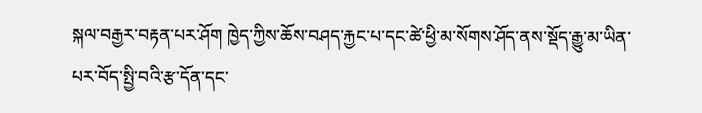སྐལ་བརྒྱར་བརྟན་པར་ཤོག ཁྱེད་ཀྱིས་ཆོས་བཤད་རྐྱང་པ་དང་ཚེ་ཕྱི་མ་སོགས་ཤོད་ནས་སྡོད་རྒྱུ་མ་ཡིན་པར་བོད་སྤྱི་བའི་རྩ་དོན་དང་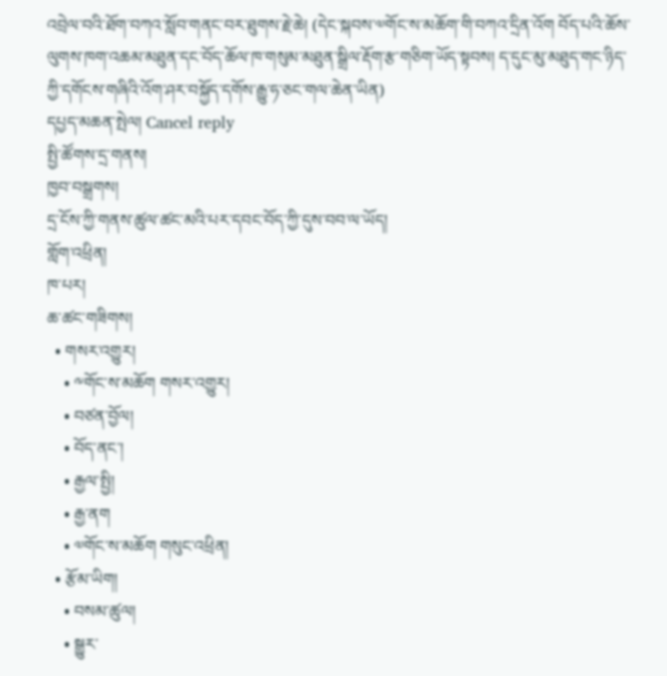འབྲེལ་བའི་ཐོག་བཀའ་སློབ་གནང་བར་ཐུགས་རྗེ་ཆེ། (དེང་སྐབས་༧གོང་ས་མཆོག་གི་བཀའ་དྲིན་འོག བོད་པའི་ཆོས་ལུགས་ཁག་འཆམ་མཐུན་དང་བོད་ཆོལ་ཁ་གསུམ་མཐུན་སྒྲིལ་རྡོག་རྩ་གཅིག་ཡོད་སྟབས། ད་དུང་མུ་མཐུད་གང་ཉིད་ཀྱི་དགོངས་གཞིའི་འོག་ཤར་བསྐྱོད་དགོས་རྒྱུ་ཧ་ཅང་གལ་ཆེན་ཡིན)
དཔྱད་མཆན་སྤེལ། Cancel reply
སྤྱི་ཚོགས་དྲ་གནས།
ཁྱབ་བསྒྲགས།
དྲ་ངོས་ཀྱི་གནས་ཚུལ་ཚང་མའི་པར་དབང་བོད་ཀྱི་དུས་བབ་ལ་ཡོད།
གློག་འཕྲིན།
ཁ་པར།
ཆ་ཚང་གཟིགས།
  • གསར་འགྱུར།
    • ༸གོང་ས་མཆོག གསར་འགྱུར།
    • བཙན་བྱོལ།
    • བོད་ནང་།
    • རྒྱལ་སྤྱི།
    • རྒྱ་ནག
    • ༧གོང་ས་མཆོག གསུང་འཕྲིན།
  • རྩོམ་ཡིག།
    • བསམ་ཚུལ།
    • སྒྱུར་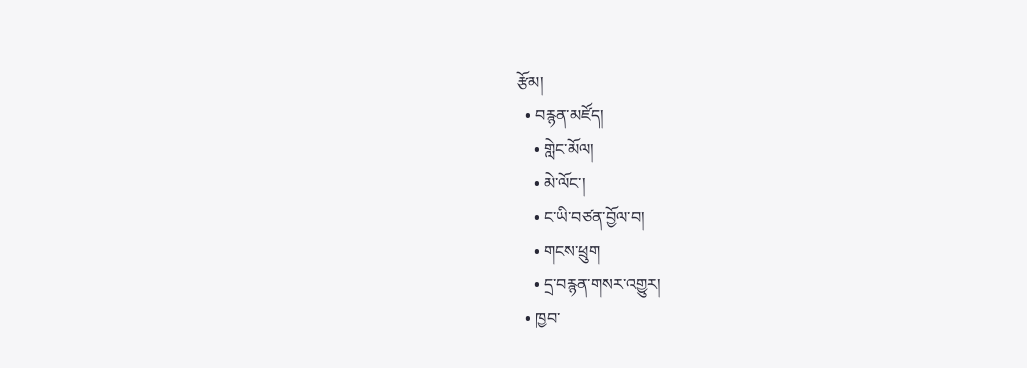རྩོམ།
  • བརྙན་མཛོད།
    • གླེང་མོལ།
    • མེ་ལོང་།
    • ང་ཡི་བཙན་བྱོལ་བ།
    • གངས་ཕྲུག
    • དྲ་བརྙན་གསར་འགྱུར།
  • ཁྱབ་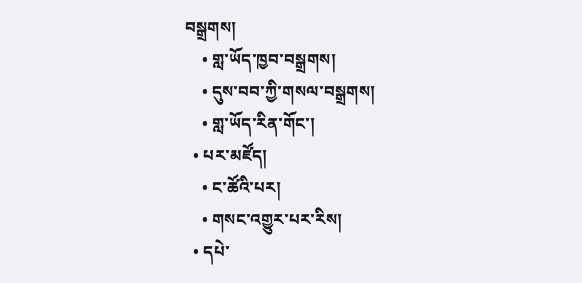བསྒྲགས།
    • གླ་ཡོད་ཁྱབ་བསྒྲགས།
    • དུས་བབ་ཀྱི་གསལ་བསྒྲགས།
    • གླ་ཡོད་རིན་གོང་།
  • པར་མཛོད།
    • ང་ཚོའི་པར།
    • གསང་འགྱུར་པར་རིས།
  • དཔེ་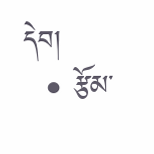དེབ།
  • རྩོམ་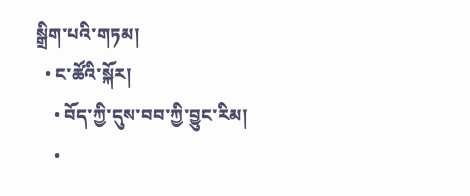སྒྲིག་པའི་གཏམ།
  • ང་ཚོའི་སྐོར།
    • བོད་ཀྱི་དུས་བབ་ཀྱི་བྱུང་རིམ།
    •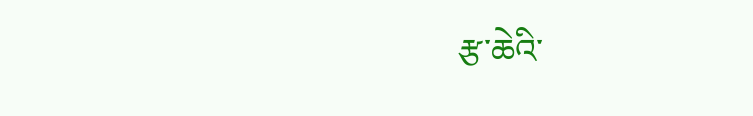རྩ་ཆེའི་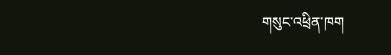གསུང་འཕྲིན་ཁག